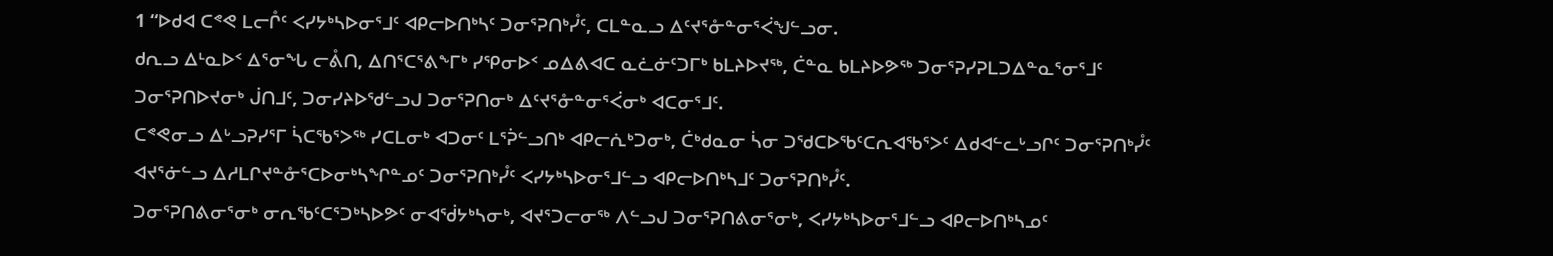1 “ᐅᑯᐊ ᑕᕝᕙ ᒪᓕᒊᑦ ᐸᓯᔭᒃᓴᐅᓂᕐᒧᑦ ᐊᑭᓕᐅᑎᒃᓴᑦ ᑐᓂᕐᕈᑎᒃᓮᑦ, ᑕᒪᓐᓇᓗ ᐃᑦᔪᕐᓁᓐᓂᕐᐹᖑᓪᓗᓂ.
ᑯᕆᓗ ᐃᒻᓇᐅᑉ ᐃᕐᓂᖓ ᓕᕔᑎ, ᐃᑎᕐᑕᕐᕕᖕᒥᒃ ᓯᕿᓂᐅᑉ ᓄᐃᕕᐊᑕ ᓇᓛᓃᑦᑐᒥᒃ ᑲᒪᔨᐅᔪᖅ, ᑖᓐᓇ ᑲᒪᔨᐅᕗᖅ ᑐᓂᕐᕈᓯᕈᒪᑐᐃᓐᓇᕐᓂᕐᒧᑦ ᑐᓂᕐᕈᑎᐅᔪᓂᒃ ᒎᑎᒧᑦ, ᑐᓂᓯᔨᐅᖁᓪᓗᒍ ᑐᓂᕐᕈᑎᓂᒃ ᐃᑦᔪᕐᓁᓐᓂᕐᐹᓂᒃ ᐊᑕᓂᕐᒧᑦ.
ᑕᕝᕙᓂᓗ ᐃᒡᓗᕈᓯᕐᒥ ᓵᑕᖃᕐᐳᖅ ᓯᑕᒪᓂᒃ ᐊᑐᓂᑦ ᒪᕐᕉᓪᓗᑎᒃ ᐊᑭᓕᕇᒃᑐᓂᒃ, ᑖᒃᑯᓇᓂ ᓵᓂ ᑐᖁᑕᐅᖃᑦᑕᕆᐊᖃᕐᐳᑦ ᐃᑯᐊᓪᓚᒡᓗᒋᑦ ᑐᓂᕐᕈᑎᒃᓮᑦ ᐊᔪᕐᓃᓪᓗ ᐃᓱᒪᒋᔪᓐᓁᕐᑕᐅᓂᒃᓴᖏᓐᓄᑦ ᑐᓂᕐᕈᑎᒃᓮᑦ ᐸᓯᔭᒃᓴᐅᓂᕐᒧᓪᓗ ᐊᑭᓕᐅᑎᒃᓴᒧᑦ ᑐᓂᕐᕈᑎᒃᓮᑦ.
ᑐᓂᕐᕈᑎᕕᓂᕐᓂᒃ ᓂᕆᖃᑦᑕᕐᑐᒃᓴᐅᕗᑦ ᓂᐊᖂᔭᒃᓴᓂᒃ, ᐊᔪᕐᑐᓕᓂᖅ ᐱᓪᓗᒍ ᑐᓂᕐᕈᑎᕕᓂᕐᓂᒃ, ᐸᓯᔭᒃᓴᐅᓂᕐᒧᓪᓗ ᐊᑭᓕᐅᑎᒃᓴᓄᑦ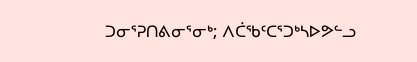ᑐᓂᕐᕈᑎᕕᓂᕐᓂᒃ; ᐱᑖᖃᑦᑕᕐᑐᒃᓴᐅᕗᓪᓗ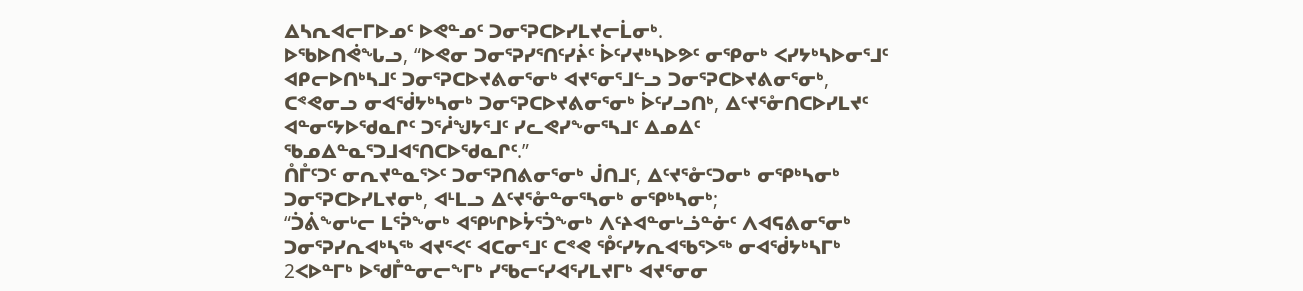ᐃᓴᕆᐊᓕᒥᐅᓄᑦ ᐅᕙᓐᓄᑦ ᑐᓂᕐᕈᑕᐅᓯᒪᔪᓕᒫᓂᒃ.
ᐅᖃᐅᑎᕚᖓᓗ, “ᐅᕙᓂ ᑐᓂᕐᕈᓯᕐᑎᑦᓯᔩᑦ ᐆᑦᓯᔪᒃᓴᐅᕗᑦ ᓂᕿᓂᒃ ᐸᓯᔭᒃᓴᐅᓂᕐᒧᑦ ᐊᑭᓕᐅᑎᒃᓴᒧᑦ ᑐᓂᕐᕈᑕᐅᔪᕕᓂᕐᓂᒃ ᐊᔪᕐᓂᕐᒧᓪᓗ ᑐᓂᕐᕈᑕᐅᔪᕕᓂᕐᓂᒃ, ᑕᕝᕙᓂᓗ ᓂᐊᖂᔭᒃᓴᓂᒃ ᑐᓂᕐᕈᑕᐅᔪᕕᓂᕐᓂᒃ ᐆᑦᓯᓗᑎᒃ, ᐃᑦᔪᕐᓁᑎᑕᐅᓯᒪᔪᑦ ᐊᓐᓂᑦᔭᐅᖁᓇᒋᑦ ᑐᕐᓲᖑᔭᕐᒧᑦ ᓯᓚᕙᓯᖕᓂᕐᓴᒧᑦ ᐃᓄᐃᑦ ᖃᓄᐃᓐᓇᕐᑐᒧᐊᕐᑎᑕᐅᖁᓇᒋᑦ.”
ᑍᒤᑦᑐᑦ ᓂᕆᔪᓐᓇᕐᐳᑦ ᑐᓂᕐᕈᑎᕕᓂᕐᓂᒃ ᒎᑎᒧᑦ, ᐃᑦᔪᕐᓁᑦᑐᓂᒃ ᓂᕿᒃᓴᓂᒃ ᑐᓂᕐᕈᑕᐅᓯᒪᔪᓂᒃ, ᐊᒻᒪᓗ ᐃᑦᔪᕐᓁᓐᓂᕐᓴᓂᒃ ᓂᕿᒃᓴᓂᒃ;
“ᑑᕖᖕᓂᒡᓕ ᒪᕐᕉᖕᓂᒃ ᐊᕿᒡᒋᐅᔮᕐᑑᖕᓂᒃ ᐱᑦᔨᐊᓐᓂᒡᓘᓐᓃᑦ ᐱᐊᕋᕕᓂᕐᓂᒃ ᑐᓂᕐᕈᓯᕆᐊᒃᓴᖅ ᐊᔪᕐᐸᑦ ᐊᑕᓂᕐᒧᑦ ᑕᕝᕙ ᕾᑦᓯᔭᕆᐊᖃᕐᐳᖅ ᓂᐊᖂᔭᒃᓴᒥᒃ 2ᐸᐅᓐᒥᒃ ᐅᖁᒤᓐᓂᓕᖕᒥᒃ ᓯᖃᓕᑦᓯᐊᕐᓯᒪᔪᒥᒃ ᐊᔪᕐᓂᓂ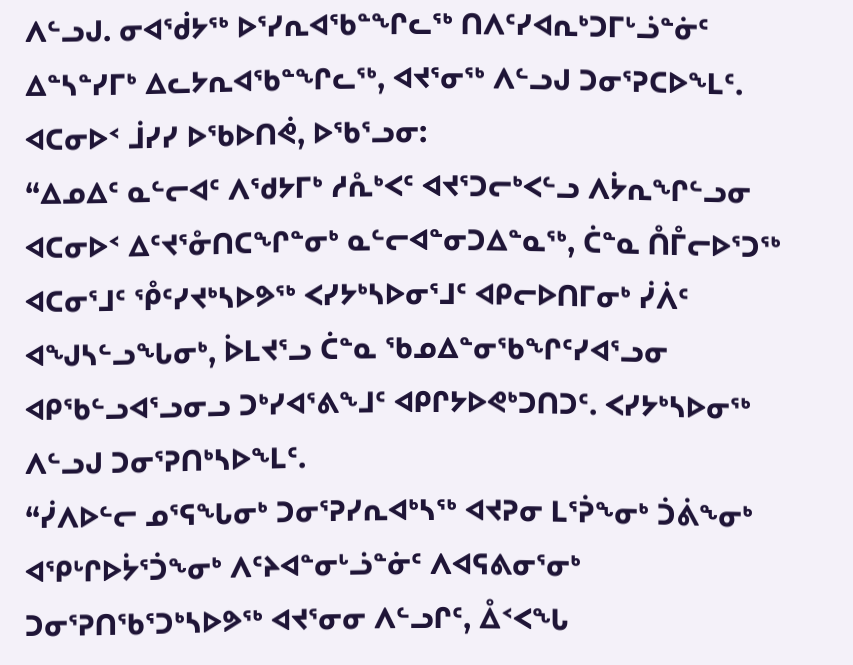ᐱᓪᓗᒍ. ᓂᐊᖂᔭᖅ ᐅᕐᓯᕆᐊᖃᓐᖏᓚᖅ ᑎᐱᑦᓯᐊᕆᒃᑐᒥᒡᓘᓐᓃᑦ ᐃᓐᓴᓐᓯᒥᒃ ᐃᓚᔭᕆᐊᖃᓐᖏᓚᖅ, ᐊᔪᕐᓂᖅ ᐱᓪᓗᒍ ᑐᓂᕐᕈᑕᐅᖕᒪᑦ.
ᐊᑕᓂᐅᑉ ᒨᓯᓯ ᐅᖃᐅᑎᕚ, ᐅᖃᕐᓗᓂ:
“ᐃᓄᐃᑦ ᓇᓪᓕᐊᑦ ᐱᖁᔭᒥᒃ ᓱᕅᒃᐸᑦ ᐊᔪᕐᑐᓕᒃᐸᓪᓗ ᐱᔮᕆᖏᓪᓗᓂ ᐊᑕᓂᐅᑉ ᐃᑦᔪᕐᓁᑎᑕᖏᓐᓂᒃ ᓇᓪᓕᐊᓐᓂᑐᐃᓐᓇᖅ, ᑖᓐᓇ ᑍᒤᓕᐅᕐᑐᖅ ᐊᑕᓂᕐᒧᑦ ᕾᑦᓯᔪᒃᓴᐅᕗᖅ ᐸᓯᔭᒃᓴᐅᓂᕐᒧᑦ ᐊᑭᓕᐅᑎᒥᓂᒃ ᓰᐲᑦ ᐊᖑᓴᓪᓗᖓᓂᒃ, ᐆᒪᔪᕐᓗ ᑖᓐᓇ ᖃᓄᐃᓐᓂᖃᖏᑦᓯᐊᕐᓗᓂ ᐊᑭᖃᓪᓗᐊᕐᓗᓂᓗ ᑐᒃᓯᐊᕐᕕᖕᒧᑦ ᐊᑭᒋᔭᐅᕙᒃᑐᑎᑐᑦ. ᐸᓯᔭᒃᓴᐅᓂᖅ ᐱᓪᓗᒍ ᑐᓂᕐᕈᑎᒃᓴᐅᖕᒪᑦ.
“ᓰᐱᐅᓪᓕ ᓄᕐᕋᖓᓂᒃ ᑐᓂᕐᕈᓯᕆᐊᒃᓴᖅ ᐊᔪᕈᓂ ᒪᕐᕉᖕᓂᒃ ᑑᕖᖕᓂᒃ ᐊᕿᒡᒋᐅᔮᕐᑑᖕᓂᒃ ᐱᑦᔨᐊᓐᓂᒡᓘᓐᓃᑦ ᐱᐊᕋᕕᓂᕐᓂᒃ ᑐᓂᕐᕈᑎᖃᕐᑐᒃᓴᐅᕗᖅ ᐊᔪᕐᓂᓂ ᐱᓪᓗᒋᑦ, ᐂᑉᐸᖓ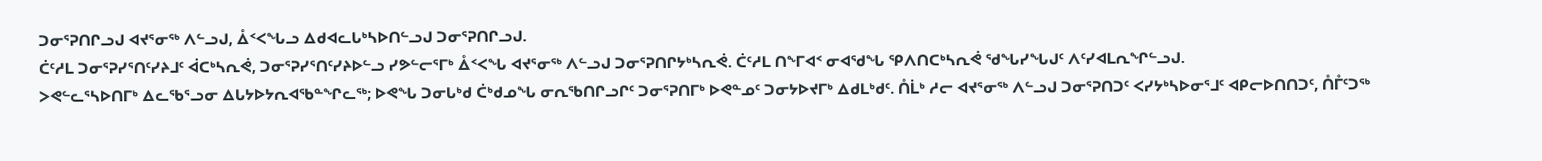ᑐᓂᕐᕈᑎᒋᓗᒍ ᐊᔪᕐᓂᖅ ᐱᓪᓗᒍ, ᐂᑉᐸᖓᓗ ᐃᑯᐊᓚᒐᒃᓴᐅᑎᓪᓗᒍ ᑐᓂᕐᕈᑎᒋᓗᒍ.
ᑖᑦᓱᒪ ᑐᓂᕐᕈᓯᕐᑎᑦᓯᔨᒧᑦ ᐋᑕᒃᓴᕆᕚ, ᑐᓂᕐᕈᓯᕐᑎᑦᓯᔨᐅᓪᓗ ᓯᕗᓪᓕᕐᒥᒃ ᐂᑉᐸᖓ ᐊᔪᕐᓂᖅ ᐱᓪᓗᒍ ᑐᓂᕐᕈᑎᒋᔭᒃᓴᕆᕚ. ᑖᑦᓱᒪ ᑎᖕᒥᐊᑉ ᓂᐊᖁᖓ ᕿᐱᑎᑕᒃᓴᕆᕚ ᖁᖓᓯᖓᒍᑦ ᐱᑦᓯᐊᒪᕆᖏᓪᓗᒍ.
ᐳᕙᓪᓚᕐᓴᐅᑎᒥᒃ ᐃᓚᖃᕐᓗᓂ ᐃᒐᔭᐅᔭᕆᐊᖃᓐᖏᓚᖅ; ᐅᕙᖓ ᑐᓂᒐᒃᑯ ᑖᒃᑯᓄᖓ ᓂᕆᖃᑎᒋᓗᒋᑦ ᑐᓂᕐᕈᑎᒥᒃ ᐅᕙᓐᓄᑦ ᑐᓂᔭᐅᔪᒥᒃ ᐃᑯᒪᒃᑯᑦ. ᑍᒫᒃ ᓱᓕ ᐊᔪᕐᓂᖅ ᐱᓪᓗᒍ ᑐᓂᕐᕈᑎᑐᑦ ᐸᓯᔭᒃᓴᐅᓂᕐᒧᑦ ᐊᑭᓕᐅᑎᑎᑐᑦ, ᑍᒤᑦᑐᖅ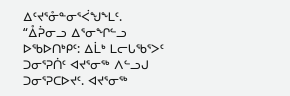ᐃᑦᔪᕐᓁᓐᓂᕐᐹᖑᖕᒪᑦ.
“ᐂᕉᓂᓗ ᐃᕐᓂᖏᓪᓗ ᐅᖃᐅᑎᒃᑭᑦ: ᐃᒫᒃ ᒪᓕᒐᖃᕐᐳᑦ ᑐᓂᕐᕈᑏᑦ ᐊᔪᕐᓂᖅ ᐱᓪᓗᒍ ᑐᓂᕐᕈᑕᐅᔪᑦ. ᐊᔪᕐᓂᖅ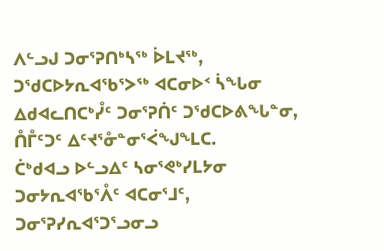ᐱᓪᓗᒍ ᑐᓂᕐᕈᑎᒃᓴᖅ ᐆᒪᔪᖅ, ᑐᖁᑕᐅᔭᕆᐊᖃᕐᐳᖅ ᐊᑕᓂᐅᑉ ᓵᖓᓂ ᐃᑯᐊᓚᑎᑕᒃᓮᑦ ᑐᓂᕐᕈᑏᑦ ᑐᖁᑕᐅᕕᖓᓐᓂ, ᑍᒤᑦᑐᑦ ᐃᑦᔪᕐᓁᓐᓂᕐᐹᖑᖕᒪᑕ.
ᑖᒃᑯᐊᓗ ᐅᓪᓗᐃᑦ ᓴᓂᕐᕙᒃᓯᒪᔭᓂ ᑐᓂᔭᕆᐊᖃᕐᐰᑦ ᐊᑕᓂᕐᒧᑦ, ᑐᓂᕐᕈᓯᕆᐊᕐᑐᕐᓗᓂᓗ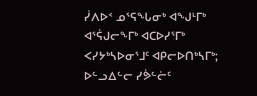ᓰᐱᐅᑉ ᓄᕐᕋᖓᓂᒃ ᐊᖑᒻᒥᒃ ᐊᕐᕌᒍᓕᖕᒥᒃ ᐊᑕᐅᓯᕐᒥᒃ ᐸᓯᔭᒃᓴᐅᓂᕐᒧᑦ ᐊᑭᓕᐅᑎᒃᓴᒥᒃ; ᐅᓪᓗᐃᓪᓕ ᓯᕘᓪᓖᑦ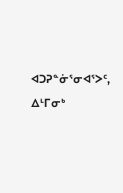ᐊᑐᕈᓐᓃᕐᓂᐊᕐᐳᑦ, ᐃᒻᒥᓂᒃ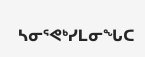ᓴᓂᕐᕙᒃᓯᒪᓂᖓᑕ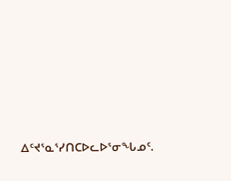ᐃᑦᔪᕐᓇᕐᓯᑎᑕᐅᓚᐅᕐᓂᖓᓄᑦ.